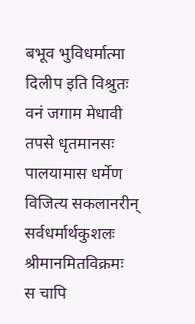बभूव भुविधर्मात्मा दिलीप इति विश्रुतः
वनं जगाम मेधावी तपसे धृतमानसः
पालयामास धर्मेण विजित्य सकलानरीन्
सर्वधर्मार्थकुशलः श्रीमानमितविक्रमः
स चापि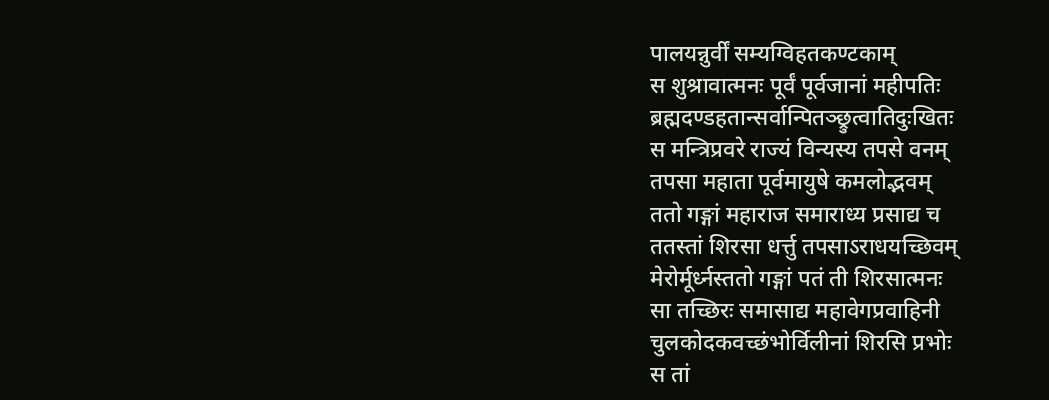पालयन्नुर्वीं सम्यग्विहतकण्टकाम्
स शुश्रावात्मनः पूर्वं पूर्वजानां महीपतिः
ब्रह्मदण्डहतान्सर्वान्पितञ्छ्रुत्वातिदुःखितः
स मन्त्रिप्रवरे राज्यं विन्यस्य तपसे वनम्
तपसा महाता पूर्वमायुषे कमलोद्भवम्
ततो गङ्गां महाराज समाराध्य प्रसाद्य च
ततस्तां शिरसा धर्त्तु तपसाऽराधयच्छिवम्
मेरोर्मूर्ध्नस्ततो गङ्गां पतं ती शिरसात्मनः
सा तच्छिरः समासाद्य महावेगप्रवाहिनी
चुलकोदकवच्छंभोर्विलीनां शिरसि प्रभोः
स तां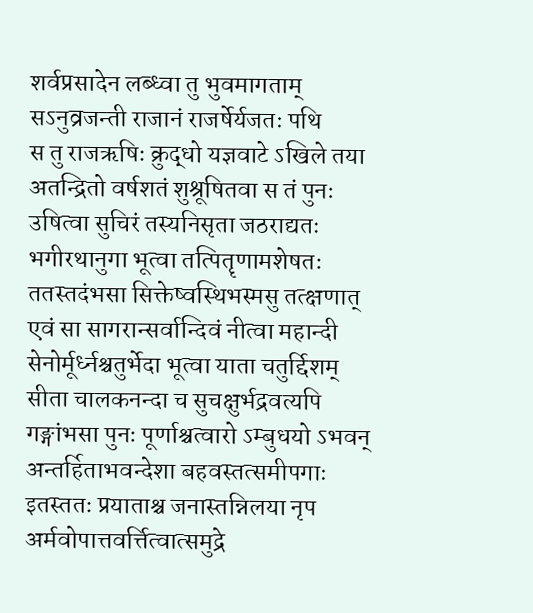शर्वप्रसादेन लब्ध्वा तु भुवमागताम्
सऽनुव्रजन्ती राजानं राजर्षेर्यजतः पथि
स तु राजऋषिः क्रुद्धो यज्ञवाटे ऽखिले तया
अतन्द्रितो वर्षशतं शुश्रूषितवा स तं पुनः
उषित्वा सुचिरं तस्यनिसृता जठराद्यतः
भगीरथानुगा भूत्वा तत्पितॄणामशेषतः
ततस्तदंभसा सिक्तेष्वस्थिभस्मसु तत्क्षणात्
एवं सा सागरान्सर्वान्दिवं नीत्वा महान्दी
सेनोर्मूर्ध्नश्चतुर्भेदा भूत्वा याता चतुर्द्दिशम्
सीता चालकनन्दा च सुचक्षुर्भद्रवत्यपि
गङ्गांभसा पुनः पूर्णाश्चत्वारो ऽम्बुधयो ऽभवन्
अन्तर्हिताभवन्देशा बहवस्तत्समीपगाः
इतस्ततः प्रयाताश्च जनास्तन्निलया नृप
अर्मवोपात्तवर्त्तित्वात्समुद्रे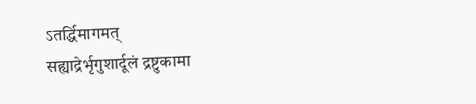ऽतर्द्धिमागमत्
सह्याद्रेर्भृगुशार्दूलं द्रष्टुकामा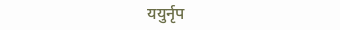ययुर्नृप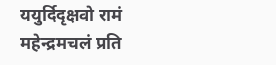ययुर्दिदृक्षवो रामं महेन्द्रमचलं प्रति